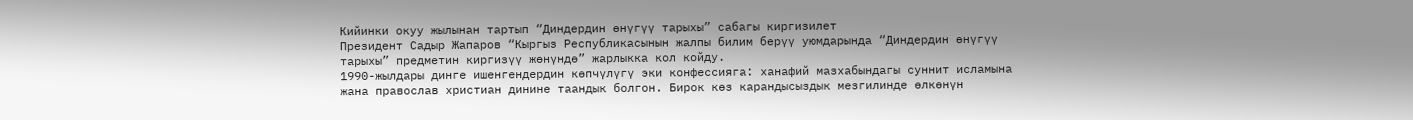Кийинки окуу жылынан тартып “Диндердин өнүгүү тарыхы” сабагы киргизилет
Президент Садыр Жапаров “Кыргыз Республикасынын жалпы билим берүү уюмдарында “Диндердин өнүгүү тарыхы” предметин киргизүү жөнүндө” жарлыкка кол койду.
1990-жылдары динге ишенгендердин көпчүлүгү эки конфессияга: ханафий мазхабындагы суннит исламына жана православ христиан динине таандык болгон. Бирок көз карандысыздык мезгилинде өлкөнүн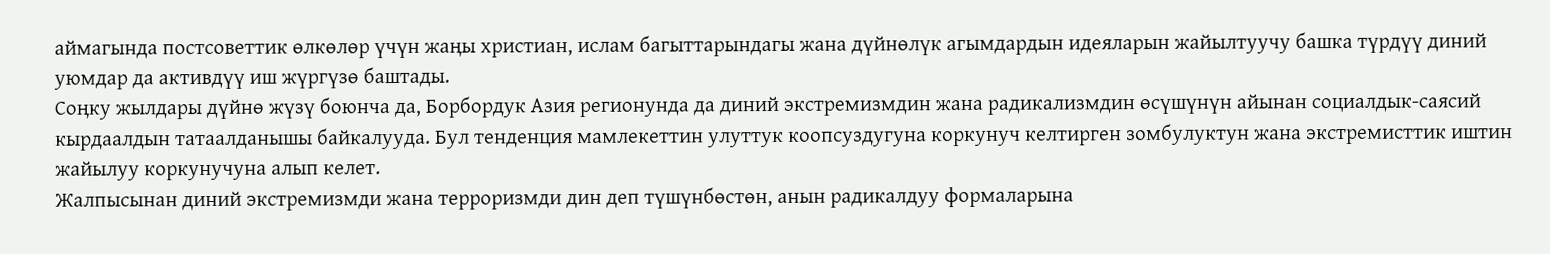аймагында постсоветтик өлкөлөр үчүн жаңы христиан, ислам багыттарындагы жана дүйнөлүк агымдардын идеяларын жайылтуучу башка түрдүү диний уюмдар да активдүү иш жүргүзө баштады.
Соңку жылдары дүйнө жүзү боюнча да, Борбордук Азия регионунда да диний экстремизмдин жана радикализмдин өсүшүнүн айынан социалдык-саясий кырдаалдын татаалданышы байкалууда. Бул тенденция мамлекеттин улуттук коопсуздугуна коркунуч келтирген зомбулуктун жана экстремисттик иштин жайылуу коркунучуна алып келет.
Жалпысынан диний экстремизмди жана терроризмди дин деп түшүнбөстөн, анын радикалдуу формаларына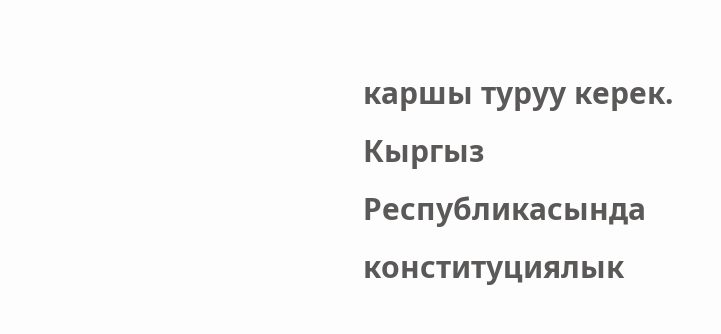каршы туруу керек. Кыргыз Республикасында конституциялык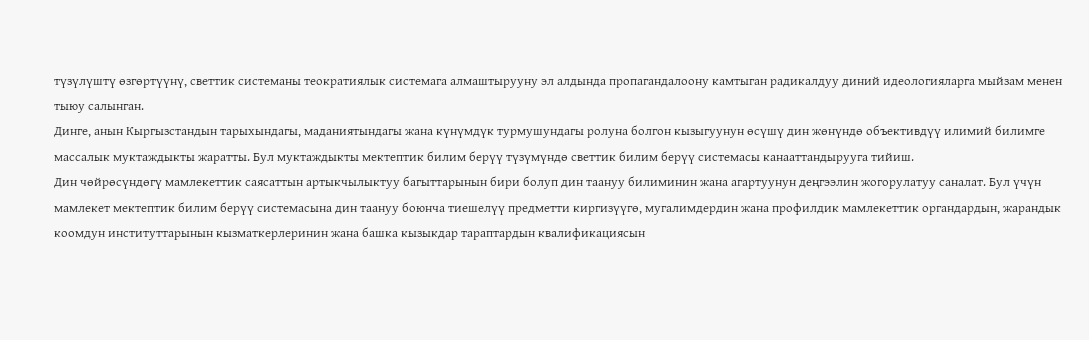түзүлүштү өзгөртүүнү, светтик системаны теократиялык системага алмаштырууну эл алдында пропагандалоону камтыган радикалдуу диний идеологияларга мыйзам менен тыюу салынган.
Динге, анын Кыргызстандын тарыхындагы, маданиятындагы жана күнүмдүк турмушундагы ролуна болгон кызыгуунун өсүшү дин жөнүндө объективдүү илимий билимге массалык муктаждыкты жаратты. Бул муктаждыкты мектептик билим берүү түзүмүндө светтик билим берүү системасы канааттандырууга тийиш.
Дин чөйрөсүндөгү мамлекеттик саясаттын артыкчылыктуу багыттарынын бири болуп дин таануу билиминин жана агартуунун деңгээлин жогорулатуу саналат. Бул үчүн мамлекет мектептик билим берүү системасына дин таануу боюнча тиешелүү предметти киргизүүгө, мугалимдердин жана профилдик мамлекеттик органдардын, жарандык коомдун институттарынын кызматкерлеринин жана башка кызыкдар тараптардын квалификациясын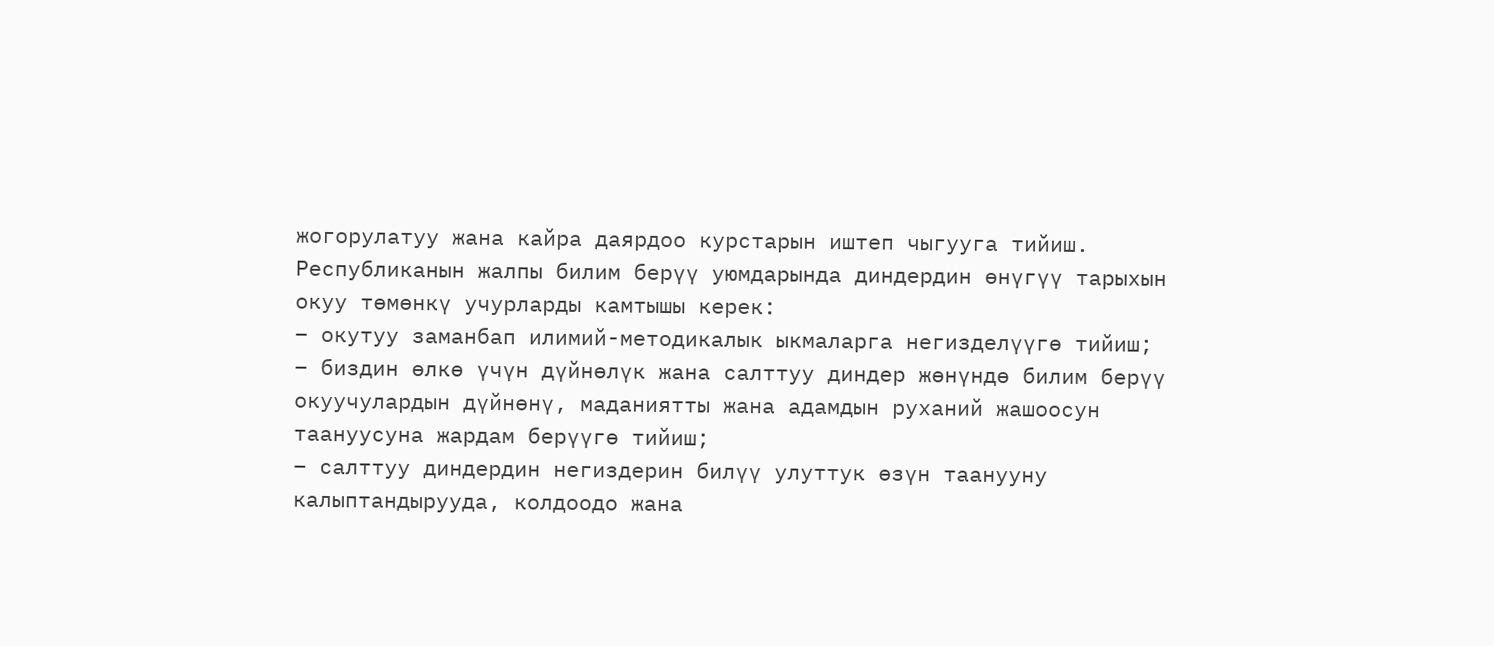жогорулатуу жана кайра даярдоо курстарын иштеп чыгууга тийиш.
Республиканын жалпы билим берүү уюмдарында диндердин өнүгүү тарыхын окуу төмөнкү учурларды камтышы керек:
– окутуу заманбап илимий-методикалык ыкмаларга негизделүүгө тийиш;
– биздин өлкө үчүн дүйнөлүк жана салттуу диндер жөнүндө билим берүү окуучулардын дүйнөнү, маданиятты жана адамдын руханий жашоосун таануусуна жардам берүүгө тийиш;
– салттуу диндердин негиздерин билүү улуттук өзүн таанууну калыптандырууда, колдоодо жана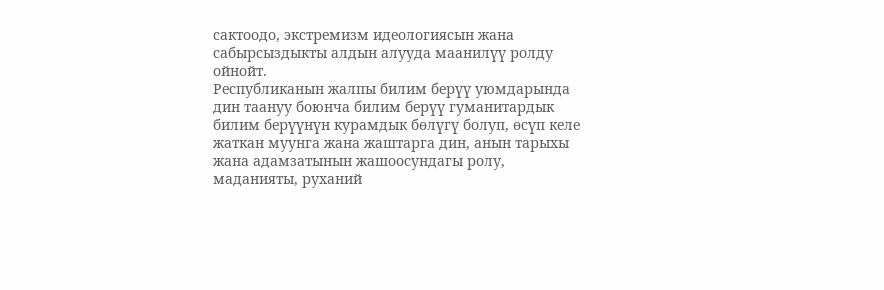сактоодо, экстремизм идеологиясын жана сабырсыздыкты алдын алууда маанилүү ролду ойнойт.
Республиканын жалпы билим берүү уюмдарында дин таануу боюнча билим берүү гуманитардык билим берүүнүн курамдык бөлүгү болуп, өсүп келе жаткан муунга жана жаштарга дин, анын тарыхы жана адамзатынын жашоосундагы ролу, маданияты, руханий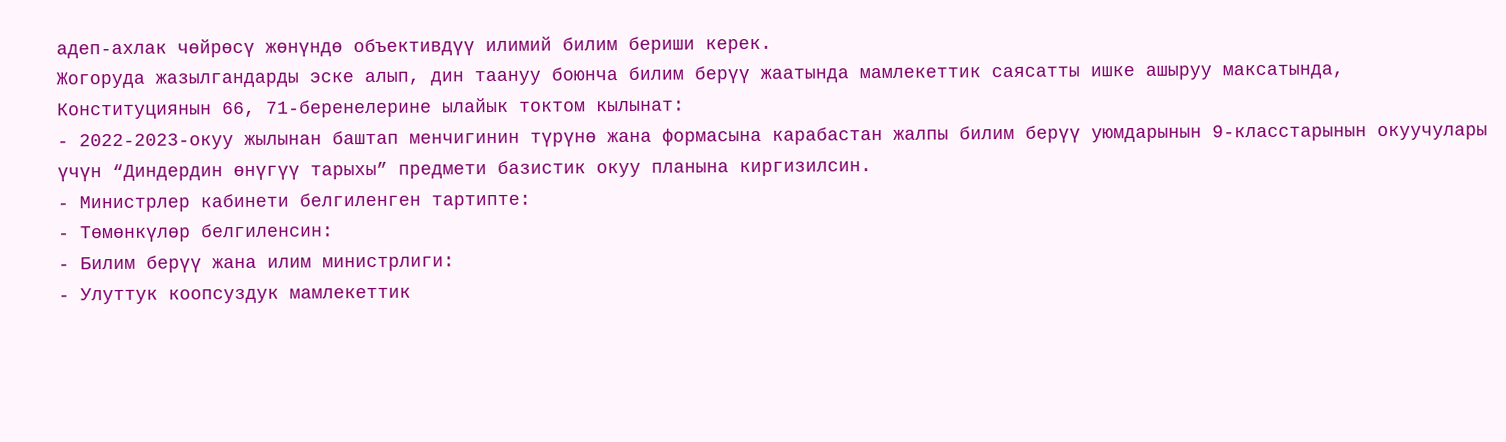адеп-ахлак чөйрөсү жөнүндө объективдүү илимий билим бериши керек.
Жогоруда жазылгандарды эске алып, дин таануу боюнча билим берүү жаатында мамлекеттик саясатты ишке ашыруу максатында, Конституциянын 66, 71-беренелерине ылайык токтом кылынат:
- 2022-2023-окуу жылынан баштап менчигинин түрүнө жана формасына карабастан жалпы билим берүү уюмдарынын 9-класстарынын окуучулары үчүн “Диндердин өнүгүү тарыхы” предмети базистик окуу планына киргизилсин.
- Министрлер кабинети белгиленген тартипте:
- Төмөнкүлөр белгиленсин:
- Билим берүү жана илим министрлиги:
- Улуттук коопсуздук мамлекеттик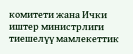комитети жана Ички иштер министрлиги тиешелүү мамлекеттик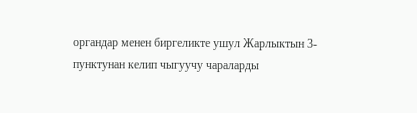органдар менен биргеликте ушул Жарлыктын 3-пунктунан келип чыгуучу чараларды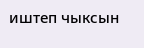иштеп чыксын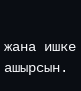жана ишке ашырсын.